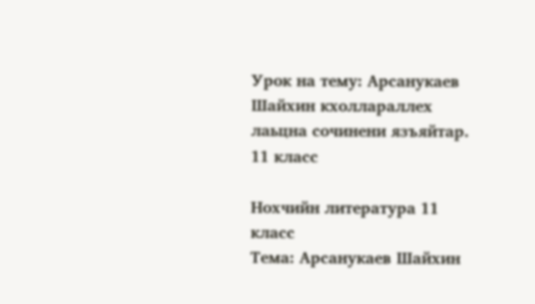Урок на тему: Арсанукаев Шайхин кхоллараллех лаьцна сочинени язъяйтар. 11 класс

Нохчийн литература 11 класс
Тема: Арсанукаев Шайхин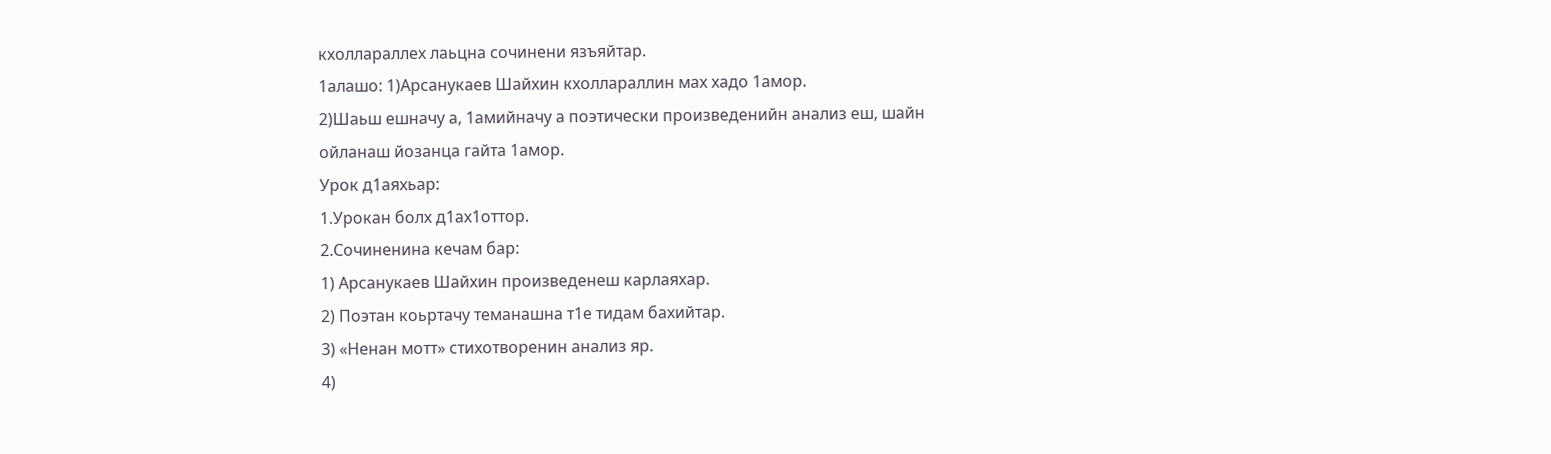кхоллараллех лаьцна сочинени язъяйтар.
1алашо: 1)Арсанукаев Шайхин кхоллараллин мах хадо 1амор.
2)Шаьш ешначу а, 1амийначу а поэтически произведенийн анализ еш, шайн
ойланаш йозанца гайта 1амор.
Урок д1аяхьар:
1.Урокан болх д1ах1оттор.
2.Сочиненина кечам бар:
1) Арсанукаев Шайхин произведенеш карлаяхар.
2) Поэтан коьртачу теманашна т1е тидам бахийтар.
3) «Ненан мотт» стихотворенин анализ яр.
4)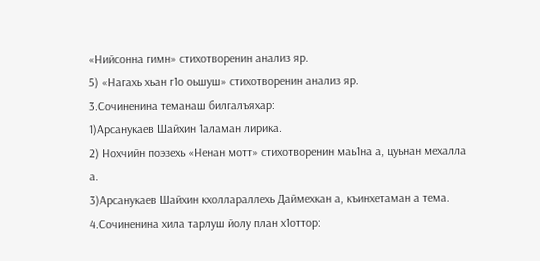«Нийсонна гимн» стихотворенин анализ яр.
5) «Нагахь хьан г1о оьшуш» стихотворенин анализ яр.
3.Сочиненина теманаш билгалъяхар:
1)Арсанукаев Шайхин 1аламан лирика.
2) Нохчийн поэзехь «Ненан мотт» стихотворенин маь1на а, цуьнан мехалла
а.
3)Арсанукаев Шайхин кхоллараллехь Даймехкан а, къинхетаман а тема.
4.Сочиненина хила тарлуш йолу план х1оттор: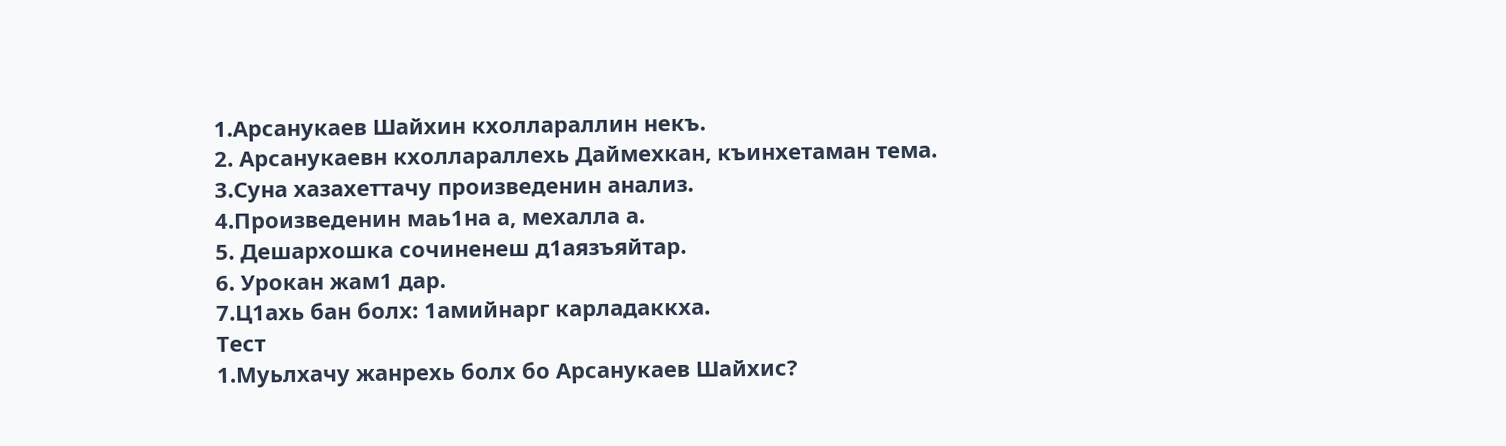1.Арсанукаев Шайхин кхоллараллин некъ.
2. Арсанукаевн кхоллараллехь Даймехкан, къинхетаман тема.
3.Суна хазахеттачу произведенин анализ.
4.Произведенин маь1на а, мехалла а.
5. Дешархошка сочиненеш д1аязъяйтар.
6. Урокан жам1 дар.
7.Ц1ахь бан болх: 1амийнарг карладаккха.
Тест
1.Муьлхачу жанрехь болх бо Арсанукаев Шайхис?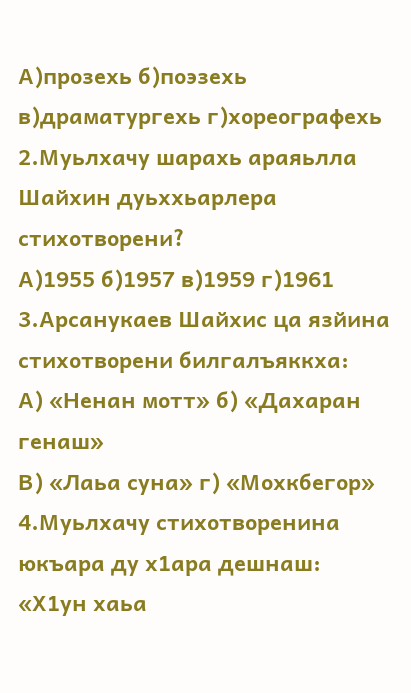А)прозехь б)поэзехь в)драматургехь г)хореографехь
2.Муьлхачу шарахь араяьлла Шайхин дуьххьарлера стихотворени?
А)1955 б)1957 в)1959 г)1961
3.Арсанукаев Шайхис ца язйина стихотворени билгалъяккха:
А) «Ненан мотт» б) «Дахаран генаш»
В) «Лаьа суна» г) «Мохкбегор»
4.Муьлхачу стихотворенина юкъара ду х1ара дешнаш: «Х1ун хаьа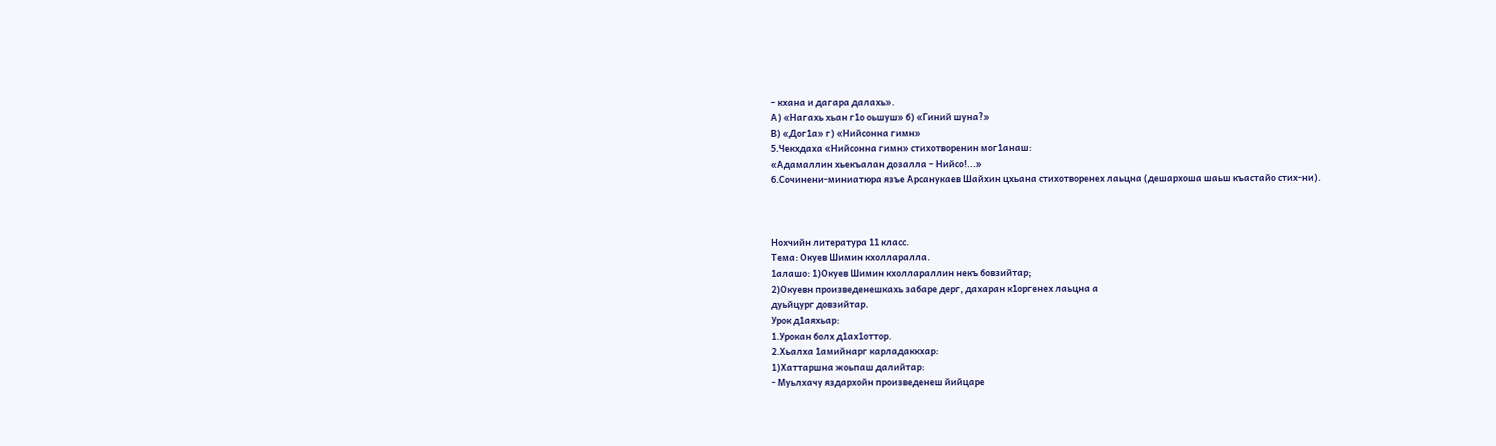– кхана и дагара далахь».
А) «Нагахь хьан г1о оьшуш» б) «Гиний шуна?»
В) «Дог1а» г) «Нийсонна гимн»
5.Чекхдаха «Нийсонна гимн» стихотворенин мог1анаш:
«Адамаллин хьекъалан дозалла – Нийсо!...»
6.Сочинени-миниатюра язъе Арсанукаев Шайхин цхьана стихотворенех лаьцна (дешархоша шаьш къастайо стих-ни).



Нохчийн литература 11 класс.
Тема: Окуев Шимин кхолларалла.
1алашо: 1)Окуев Шимин кхоллараллин некъ бовзийтар;
2)Окуевн произведенешкахь забаре дерг, дахаран к1оргенех лаьцна а
дуьйцург довзийтар.
Урок д1аяхьар:
1.Урокан болх д1ах1оттор.
2.Хьалха 1амийнарг карладаккхар:
1)Хаттаршна жоьпаш далийтар:
- Муьлхачу яздархойн произведенеш йийцаре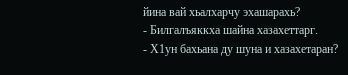йина вай хьалхарчу эхашарахь?
- Билгалъяккха шайна хазахеттарг.
- Х1ун бахьана ду шуна и хазахетаран?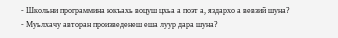- Школьни программина юкъахь воцуш цхьа а поэт а, яздархо а вевзий шуна?
- Муьлхачу авторан произведенеш еша луур дара шуна?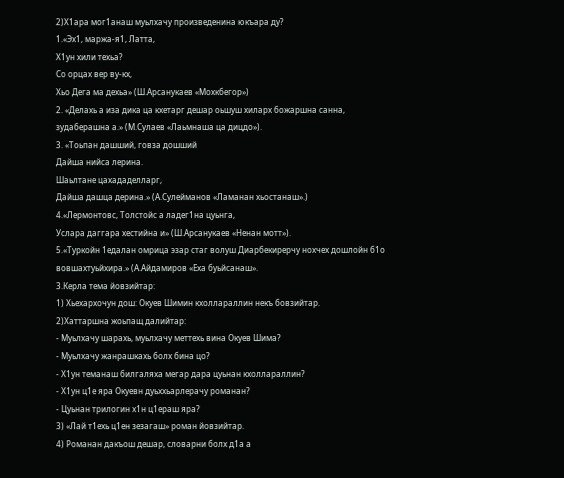2)Х1ара мог1анаш муьлхачу произведенина юкъара ду?
1.«Эх1, маржа-я1, Латта,
Х1ун хили техьа?
Со орцах вер ву-кх,
Хьо Дега ма дехьа» (Ш.Арсанукаев «Мохкбегор»)
2. «Делахь а иза дика ца кхетарг дешар оьшуш хиларх божаршна санна, зудаберашна а.» (М.Сулаев «Лаьмнаша ца дицдо»).
3. «Тоьпан дашший, говза дошший
Дайша нийса лерина.
Шаьлтане цахададелларг,
Дайша дашца дерина.» (А.Сулейманов «Ламанан хьостанаш».)
4.«Лермонтовс, Толстойс а ладег1на цуьнга,
Услара даггара хестийна и» (Ш.Арсанукаев «Ненан мотт»).
5.«Туркойн 1едалан омрица эзар стаг волуш Диарбекирерчу нохчех дошлойн б1о вовшахтуьйхира.» (А.Айдамиров «Еха буьйсанаш».
3.Керла тема йовзийтар:
1) Хьехархочун дош: Окуев Шимин кхоллараллин некъ бовзийтар.
2)Хаттаршна жоьпащ далийтар:
- Муьлхачу шарахь, муьлхачу меттехь вина Окуев Шима?
- Муьлхачу жанрашкахь болх бина цо?
- Х1ун теманаш билгаляха мегар дара цуьнан кхоллараллин?
- Х1ун ц1е яра Окуевн дуьххьарлерачу романан?
- Цуьнан трилогин х1н ц1ераш яра?
3) «Лай т1ехь ц1ен зезагаш» роман йовзийтар.
4) Романан дакъош дешар, словарни болх д1а а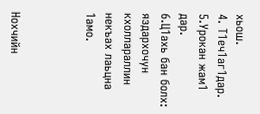хьош.
4. Т1еч1аг1дар.
5.Урокан жам1 дар.
6.Ц1ахь бан болх: яздархочун кхоллараллин некъах лаьцна 1амо.



Нохчийн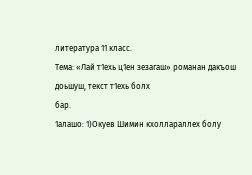литература 11 класс.
Тема: «Лай т1ехь ц1ен зезагаш» романан дакъош доьшуш, текст т1ехь болх
бар.
1алашо: 1)Окуев Шимин кхоллараллех болу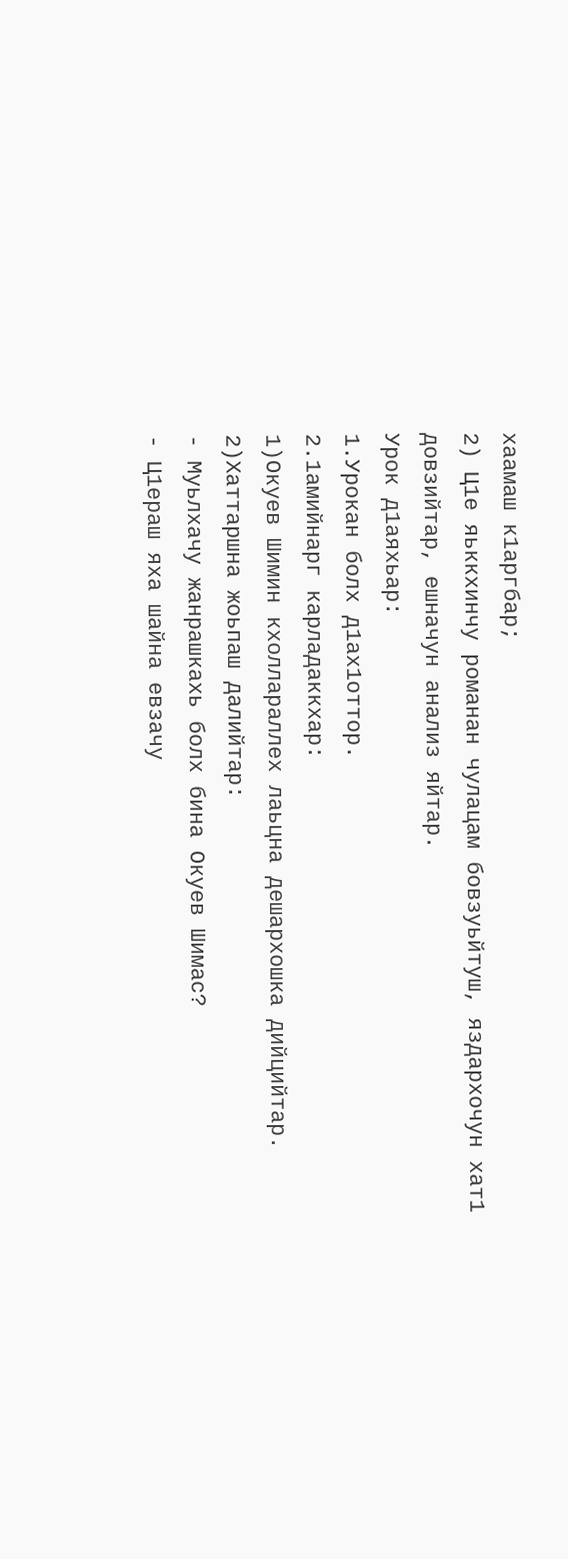хаамаш к1аргбар;
2) Ц1е яьккхинчу романан чулацам бовзуьйтуш, яздархочун хат1
довзийтар, ешначун анализ яйтар.
Урок д1аяхьар:
1.Урокан болх д1ах1оттор.
2.1амийнарг карладаккхар:
1)Окуев Шимин кхоллараллех лаьцна дешархошка дийцийтар.
2)Хаттаршна жоьпаш далийтар:
- Муьлхачу жанрашкахь болх бина Окуев Шимас?
- Ц1ераш яха шайна евзачу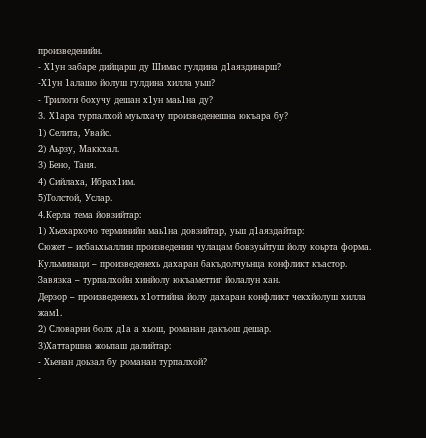произведенийн.
- Х1ун забаре дийцарш ду Шимас гулдина д1аяздинарш?
-Х1ун 1алашо йолуш гулдина хилла уьш?
- Трилоги бохучу дешан х1ун маь1на ду?
3. Х1ара турпалхой муьлхачу произведенешна юкъара бу?
1) Селита, Увайс.
2) Аьрзу, Маккхал.
3) Бено, Таня.
4) Сийлаха, Ибрах1им.
5)Толстой, Услар.
4.Керла тема йовзийтар:
1) Хьехархочо терминийн маь1на довзийтар, уьш д1аяздайтар:
Сюжет – исбаьхьаллин произведенин чулацам бовзуьйтуш йолу коьрта форма.
Кульминаци – произведенехь дахаран бакъдолчуьнца конфликт къастор.
Завязка – турпалхойн хинйолу юкъаметтиг йолалун хан.
Дерзор – произведенехь х1оттийна йолу дахаран конфликт чекхйолуш хилла жам1.
2) Словарни болх д1а а хьош, романан дакъош дешар.
3)Хаттаршна жоьпаш далийтар:
- Хьенан доьзал бу романан турпалхой?
-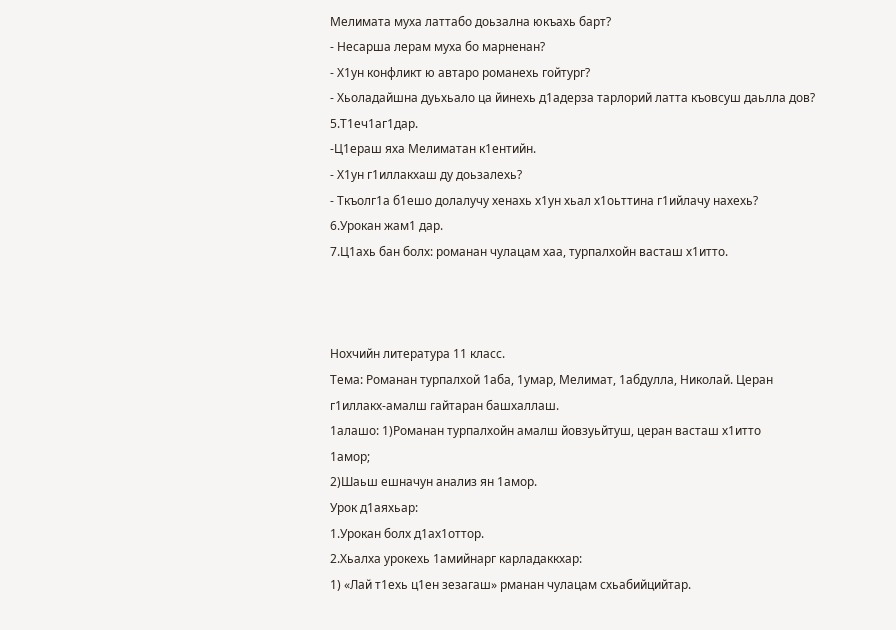Мелимата муха латтабо доьзална юкъахь барт?
- Несарша лерам муха бо марненан?
- Х1ун конфликт ю автаро романехь гойтург?
- Хьоладайшна дуьхьало ца йинехь д1адерза тарлорий латта къовсуш даьлла дов?
5.Т1еч1аг1дар.
-Ц1ераш яха Мелиматан к1ентийн.
- Х1ун г1иллакхаш ду доьзалехь?
- Ткъолг1а б1ешо долалучу хенахь х1ун хьал х1оьттина г1ийлачу нахехь?
6.Урокан жам1 дар.
7.Ц1ахь бан болх: романан чулацам хаа, турпалхойн васташ х1итто.



Нохчийн литература 11 класс.
Тема: Романан турпалхой 1аба, 1умар, Мелимат, 1абдулла, Николай. Церан
г1иллакх-амалш гайтаран башхаллаш.
1алашо: 1)Романан турпалхойн амалш йовзуьйтуш, церан васташ х1итто
1амор;
2)Шаьш ешначун анализ ян 1амор.
Урок д1аяхьар:
1.Урокан болх д1ах1оттор.
2.Хьалха урокехь 1амийнарг карладаккхар:
1) «Лай т1ехь ц1ен зезагаш» рманан чулацам схьабийцийтар.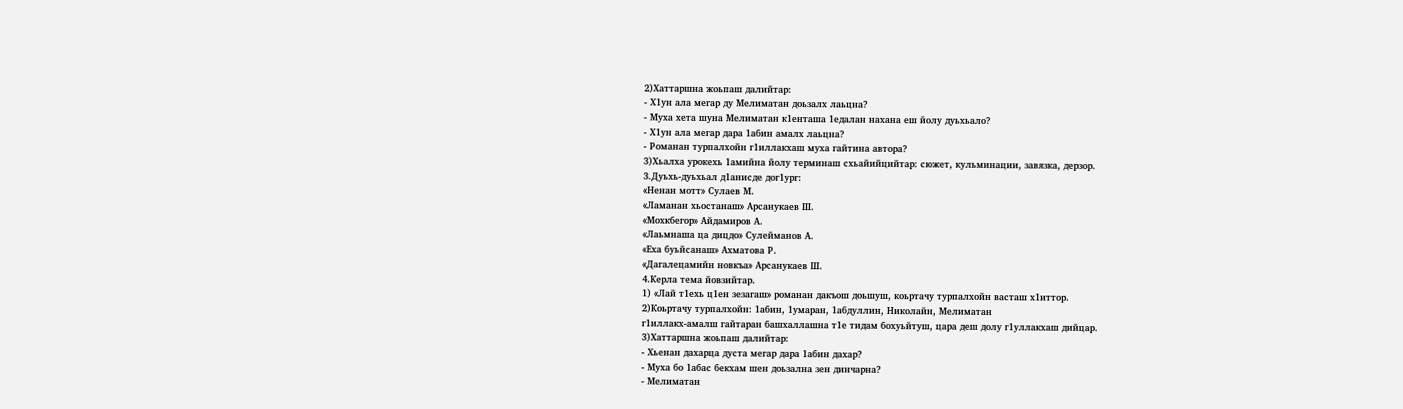2)Хаттаршна жоьпаш далийтар:
- Х1ун ала мегар ду Мелиматан доьзалх лаьцна?
- Муха хета шуна Мелиматан к1енташа 1едалан нахана еш йолу дуьхьало?
- Х1ун ала мегар дара 1абин амалх лаьцна?
- Романан турпалхойн г1иллакхаш муха гайтина автора?
3)Хьалха урокехь 1амийна йолу терминаш схьайийцийтар: сюжет, кульминации, завязка, дерзор.
3.Дуьхь-дуьхьал д1анисде дог1ург:
«Ненан мотт» Сулаев М.
«Ламанан хьостанаш» Арсанукаев Ш.
«Мохкбегор» Айдамиров А.
«Лаьмнаша ца дицдо» Сулейманов А.
«Еха буьйсанаш» Ахматова Р.
«Дагалецамийн новкъа» Арсанукаев Ш.
4.Керла тема йовзийтар.
1) «Лай т1ехь ц1ен зезагаш» романан дакъош доьшуш, коьртачу турпалхойн васташ х1иттор.
2)Коьртачу турпалхойн: 1абин, 1умаран, 1абдуллин, Николайн, Мелиматан
г1иллакх-амалш гайтаран башхаллашна т1е тидам бохуьйтуш, цара деш долу г1уллакхаш дийцар.
3)Хаттаршна жоьпаш далийтар:
- Хьенан дахарца дуста мегар дара 1абин дахар?
- Муха бо 1абас бекхам шен доьзална зен динчарна?
- Мелиматан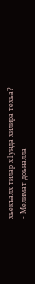хьекъалх тилар х1унда хилира техьа?
- Мелимат доьналла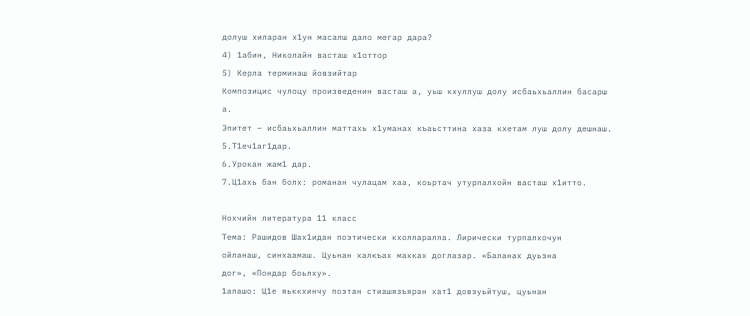долуш хиларан х1ун масалш дало мегар дара?
4) 1абин, Николайн васташ х1оттор
5) Керла терминаш йовзийтар
Композицис чулоцу произведенин васташ а, уьш кхуллуш долу исбаьхьаллин басарш а.
Эпитет – исбаьхьаллин маттахь х1уманах къаьсттина хаза кхетам луш долу дешнаш.
5.Т1еч1аг1дар.
6.Урокан жам1 дар.
7.Ц1ахь бан болх: романан чулацам хаа, коьртач утурпалхойн васташ х1итто.

Нохчийн литература 11 класс
Тема: Рашидов Шах1идан поэтически кхолларалла. Лирически турпалхочун
ойланаш, синхаамаш. Цуьнан халкъах махках доглазар. «Баланах дуьзна
дог», «Пондар боьлху».
1алашо: Ц1е яьккхинчу поэтан стиашязъяран хат1 довзуьйтуш, цуьнан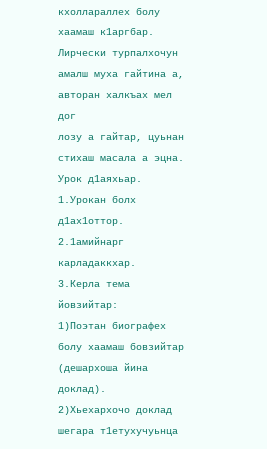кхоллараллех болу хаамаш к1аргбар.
Лирчески турпалхочун амалш муха гайтина а, авторан халкъах мел дог
лозу а гайтар, цуьнан стихаш масала а эцна.
Урок д1аяхьар.
1.Урокан болх д1ах1оттор.
2.1амийнарг карладаккхар.
3.Керла тема йовзийтар:
1)Поэтан биографех болу хаамаш бовзийтар (дешархоша йина доклад).
2)Хьехархочо доклад шегара т1етухучуьнца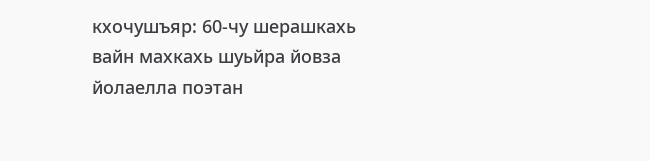кхочушъяр: 60-чу шерашкахь вайн махкахь шуьйра йовза йолаелла поэтан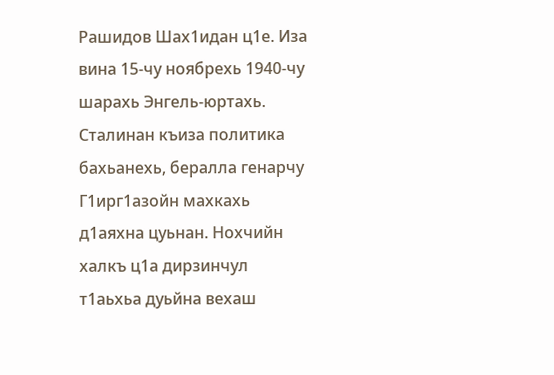Рашидов Шах1идан ц1е. Иза вина 15-чу ноябрехь 1940-чу шарахь Энгель-юртахь. Сталинан къиза политика бахьанехь, бералла генарчу Г1ирг1азойн махкахь д1аяхна цуьнан. Нохчийн халкъ ц1а дирзинчул т1аьхьа дуьйна вехаш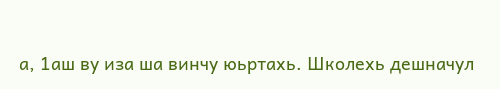а, 1аш ву иза ша винчу юьртахь. Школехь дешначул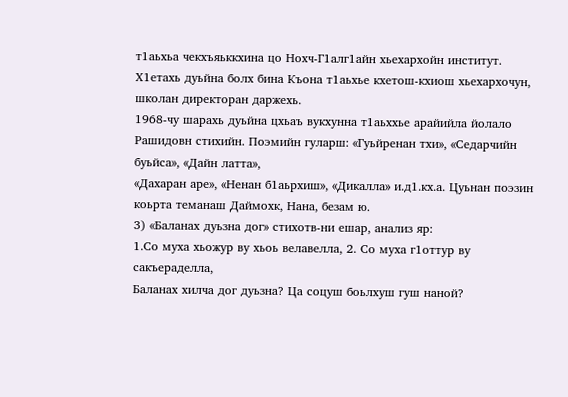т1аьхьа чекхъяьккхина цо Нохч-Г1алг1айн хьехархойн институт. Х1етахь дуьйна болх бина Къона т1аьхье кхетош-кхиош хьехархочун, школан директоран даржехь.
1968-чу шарахь дуьйна цхьаъ вукхунна т1аьххье арайийла йолало Рашидовн стихийн. Поэмийн гуларш: «Гуьйренан тхи», «Седарчийн буьйса», «Дайн латта»,
«Дахаран аре», «Ненан б1аьрхиш», «Дикалла» и.д1.кх.а. Цуьнан поэзин коьрта теманаш Даймохк, Нана, безам ю.
3) «Баланах дуьзна дог» стихотв-ни ешар, анализ яр:
1.Со муха хьожур ву хьоь велавелла, 2. Со муха г1оттур ву сакъераделла,
Баланах хилча дог дуьзна? Ца соцуш боьлхуш гуш наной?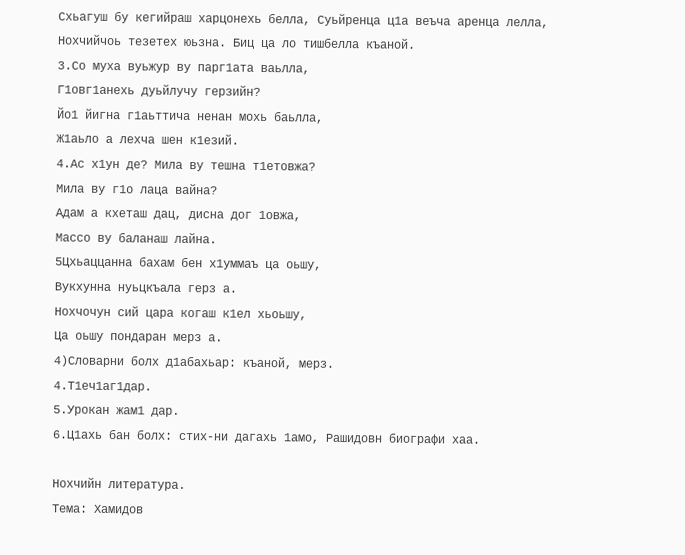Схьагуш бу кегийраш харцонехь белла, Суьйренца ц1а веъча аренца лелла,
Нохчийчоь тезетех юьзна. Биц ца ло тишбелла къаной.
3.Со муха вуьжур ву парг1ата ваьлла,
Г1овг1анехь дуьйлучу герзийн?
Йо1 йигна г1аьттича ненан мохь баьлла,
Ж1аьло а лехча шен к1езий.
4.Ас х1ун де? Мила ву тешна т1етовжа?
Мила ву г1о лаца вайна?
Адам а кхеташ дац, дисна дог 1овжа,
Массо ву баланаш лайна.
5Цхьаццанна бахам бен х1уммаъ ца оьшу,
Вукхунна нуьцкъала герз а.
Нохчочун сий цара когаш к1ел хьоьшу,
Ца оьшу пондаран мерз а.
4)Словарни болх д1абахьар: къаной, мерз.
4.Т1еч1аг1дар.
5.Урокан жам1 дар.
6.Ц1ахь бан болх: стих-ни дагахь 1амо, Рашидовн биографи хаа.

Нохчийн литература.
Тема: Хамидов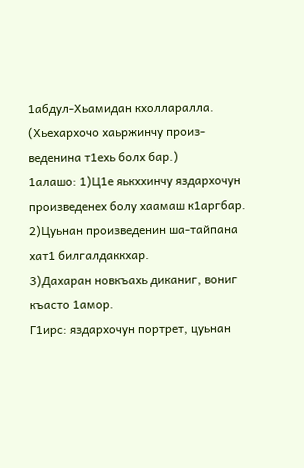1абдул-Хьамидан кхолларалла. (Хьехархочо хаьржинчу произ-
веденина т1ехь болх бар.)
1алашо: 1)Ц1е яькххинчу яздархочун произведенех болу хаамаш к1аргбар.
2)Цуьнан произведенин ша-тайпана хат1 билгалдаккхар.
3)Дахаран новкъахь диканиг, вониг къасто 1амор.
Г1ирс: яздархочун портрет, цуьнан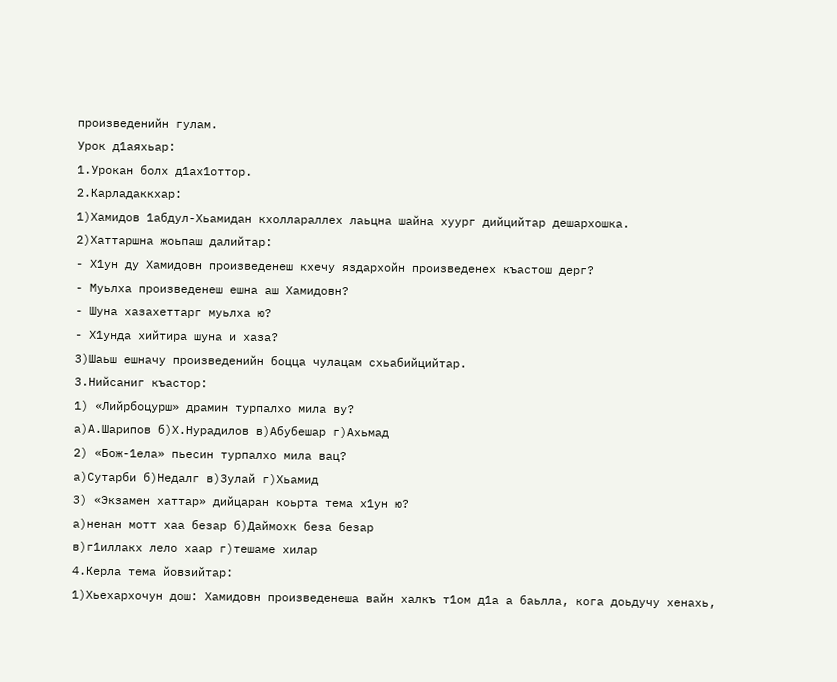произведенийн гулам.
Урок д1аяхьар:
1.Урокан болх д1ах1оттор.
2.Карладаккхар:
1)Хамидов 1абдул-Хьамидан кхоллараллех лаьцна шайна хуург дийцийтар дешархошка.
2)Хаттаршна жоьпаш далийтар:
- Х1ун ду Хамидовн произведенеш кхечу яздархойн произведенех къастош дерг?
- Муьлха произведенеш ешна аш Хамидовн?
- Шуна хазахеттарг муьлха ю?
- Х1унда хийтира шуна и хаза?
3)Шаьш ешначу произведенийн боцца чулацам схьабийцийтар.
3.Нийсаниг къастор:
1) «Лийрбоцурш» драмин турпалхо мила ву?
а)А.Шарипов б)Х.Нурадилов в)Абубешар г)Ахьмад
2) «Бож-1ела» пьесин турпалхо мила вац?
а)Сутарби б)Недалг в)Зулай г)Хьамид
3) «Экзамен хаттар» дийцаран коьрта тема х1ун ю?
а)ненан мотт хаа безар б)Даймохк беза безар
в)г1иллакх лело хаар г)тешаме хилар
4.Керла тема йовзийтар:
1)Хьехархочун дош: Хамидовн произведенеша вайн халкъ т1ом д1а а баьлла, кога доьдучу хенахь,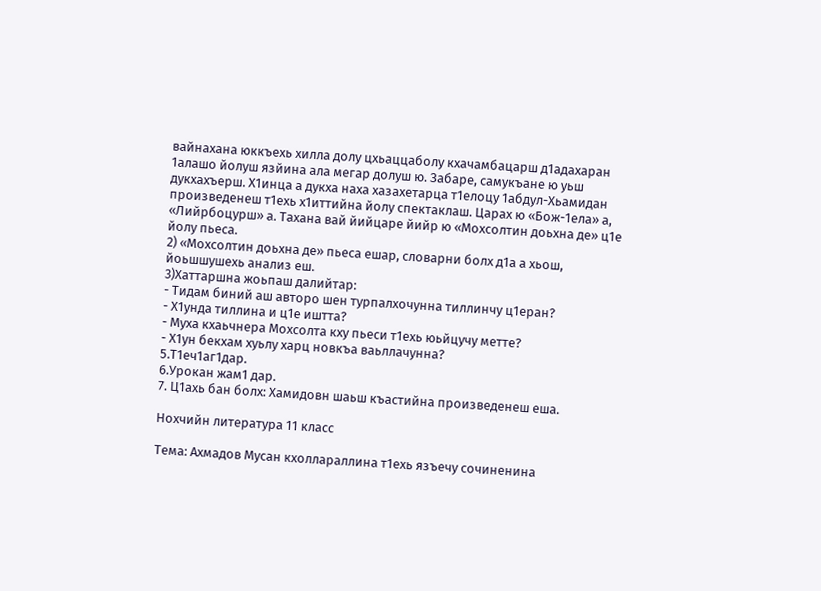вайнахана юккъехь хилла долу цхьаццаболу кхачамбацарш д1адахаран 1алашо йолуш язйина ала мегар долуш ю. Забаре, самукъане ю уьш дукхахъерш. Х1инца а дукха наха хазахетарца т1елоцу 1абдул-Хьамидан произведенеш т1ехь х1иттийна йолу спектаклаш. Царах ю «Бож-1ела» а, «Лийрбоцурш» а. Тахана вай йийцаре йийр ю «Мохсолтин доьхна де» ц1е йолу пьеса.
2) «Мохсолтин доьхна де» пьеса ешар, словарни болх д1а а хьош, йоьшшушехь анализ еш.
3)Хаттаршна жоьпаш далийтар:
- Тидам биний аш авторо шен турпалхочунна тиллинчу ц1еран?
- Х1унда тиллина и ц1е иштта?
- Муха кхаьчнера Мохсолта кху пьеси т1ехь юьйцучу метте?
- Х1ун бекхам хуьлу харц новкъа ваьллачунна?
5.Т1еч1аг1дар.
6.Урокан жам1 дар.
7. Ц1ахь бан болх: Хамидовн шаьш къастийна произведенеш еша.

Нохчийн литература 11 класс

Тема: Ахмадов Мусан кхоллараллина т1ехь язъечу сочиненина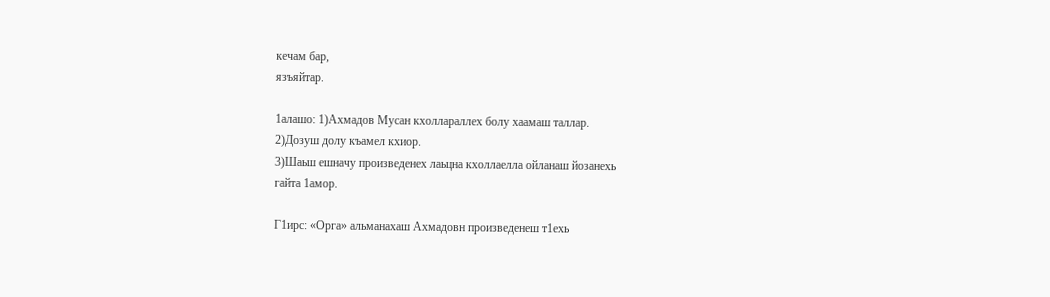кечам бар,
язъяйтар.

1алашо: 1)Ахмадов Мусан кхоллараллех болу хаамаш таллар.
2)Дозуш долу къамел кхиор.
3)Шаьш ешначу произведенех лаьцна кхоллаелла ойланаш йозанехь
гайта 1амор.

Г1ирс: «Орга» альманахаш Ахмадовн произведенеш т1ехь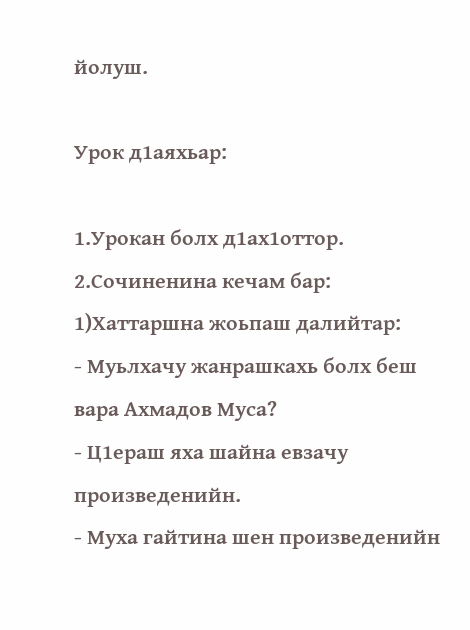йолуш.

Урок д1аяхьар:

1.Урокан болх д1ах1оттор.
2.Сочиненина кечам бар:
1)Хаттаршна жоьпаш далийтар:
- Муьлхачу жанрашкахь болх беш вара Ахмадов Муса?
- Ц1ераш яха шайна евзачу произведенийн.
- Муха гайтина шен произведенийн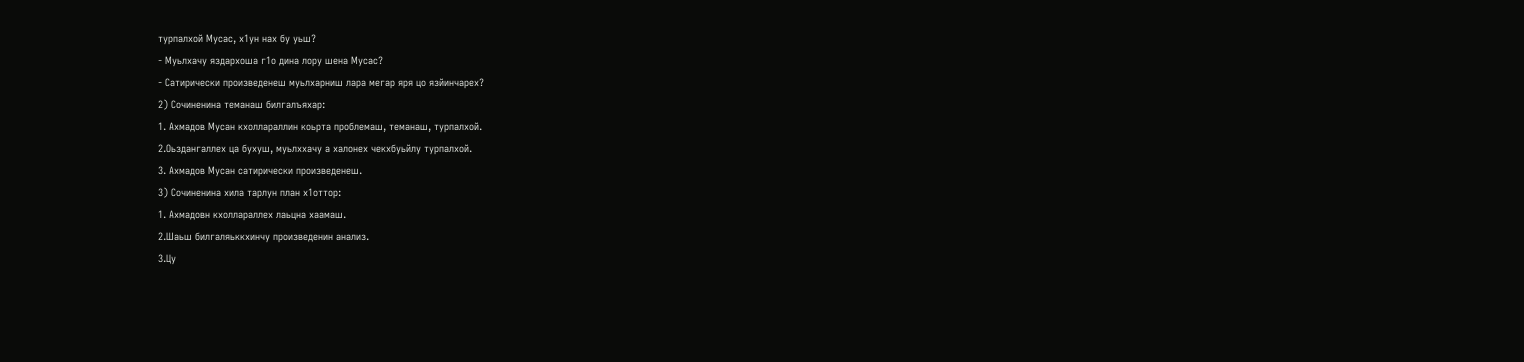турпалхой Мусас, х1ун нах бу уьш?
- Муьлхачу яздархоша г1о дина лору шена Мусас?
- Сатирически произведенеш муьлхарниш лара мегар яря цо язйинчарех?
2) Сочиненина теманаш билгалъяхар:
1. Ахмадов Мусан кхоллараллин коьрта проблемаш, теманаш, турпалхой.
2.Оьздангаллех ца бухуш, муьлххачу а халонех чекхбуьйлу турпалхой.
3. Ахмадов Мусан сатирически произведенеш.
3) Сочиненина хила тарлун план х1оттор:
1. Ахмадовн кхоллараллех лаьцна хаамаш.
2.Шаьш билгаляьккхинчу произведенин анализ.
3.Цу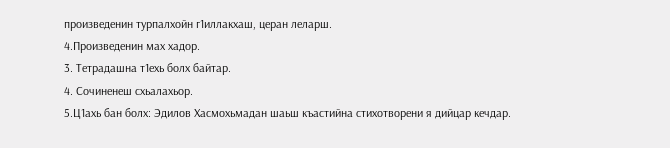произведенин турпалхойн г1иллакхаш, церан леларш.
4.Произведенин мах хадор.
3. Тетрадашна т1ехь болх байтар.
4. Сочиненеш схьалахьор.
5.Ц1ахь бан болх: Эдилов Хасмохьмадан шаьш къастийна стихотворени я дийцар кечдар.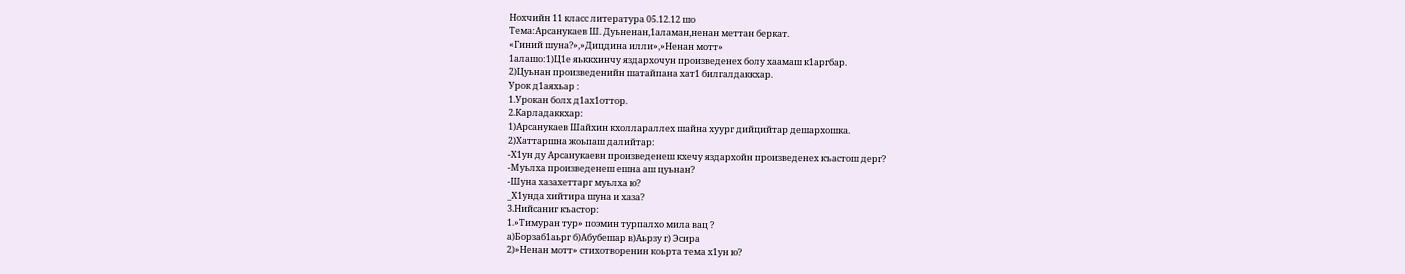Нохчийн 11 класс литература 05.12.12 шо
Тема:Арсанукаев Ш. Дуьненан,1аламан,ненан меттан беркат.
«Гиний шуна?»,»Дицдина илли»,»Ненан мотт»
1алашо:1)Ц1е яьккхинчу яздархочун произведенех болу хаамаш к1аргбар.
2)Цуьнан произведенийн шатайпана хат1 билгалдаккхар.
Урок д1аяхьар :
1.Урокан болх д1ах1оттор.
2.Карладаккхар:
1)Арсанукаев Шайхин кхоллараллех шайна хуург дийцийтар дешархошка.
2)Хаттаршна жоьпаш далийтар:
-Х1ун ду Арсанукаевн произведенеш кхечу яздархойн произведенех къастош дерг?
-Муьлха произведенеш ешна аш цуьнан?
-Шуна хазахеттарг муьлха ю?
_Х1унда хийтира шуна и хаза?
3.Нийсаниг къастор:
1.»Тимуран тур» поэмин турпалхо мила вац ?
а)Борзаб1аьрг б)Абубешар в)Аьрзу г) Эсира
2)»Ненан мотт» стихотворенин коьрта тема х1ун ю?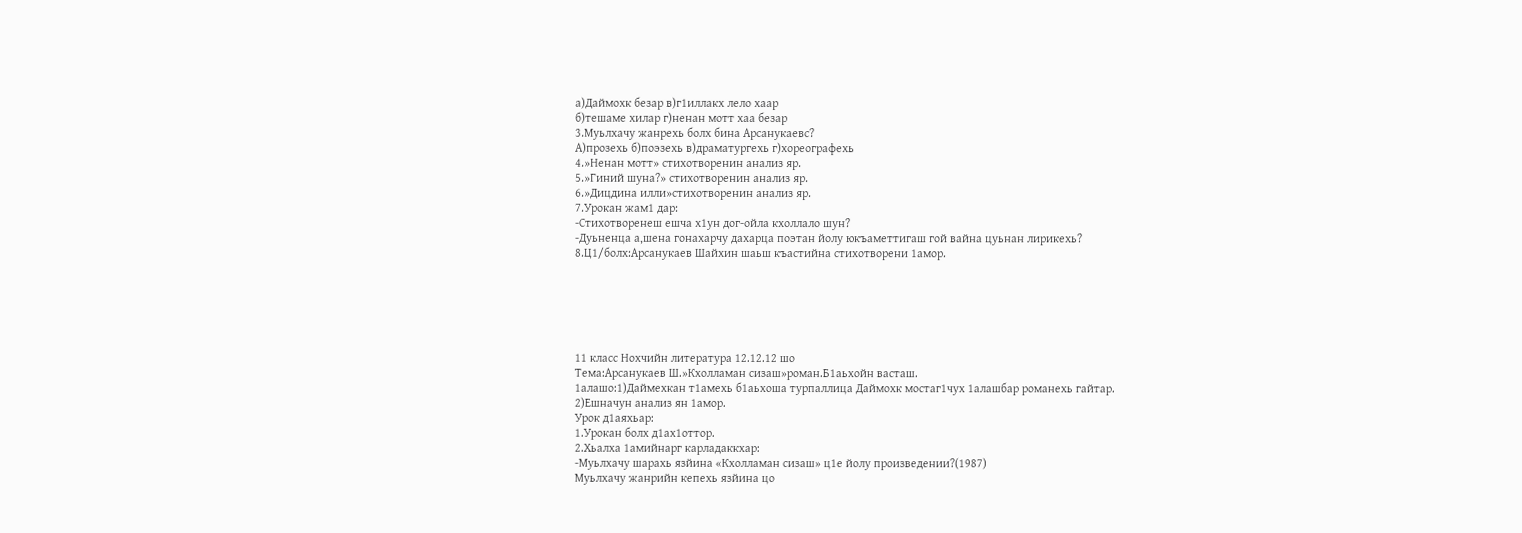а)Даймохк безар в)г1иллакх лело хаар
б)тешаме хилар г)ненан мотт хаа безар
3.Муьлхачу жанрехь болх бина Арсанукаевс?
А)прозехь б)поэзехь в)драматургехь г)хореографехь
4.»Ненан мотт» стихотворенин анализ яр.
5.»Гиний шуна?» стихотворенин анализ яр.
6.»Дицдина илли»стихотворенин анализ яр.
7.Урокан жам1 дар:
-Стихотворенеш ешча х1ун дог-ойла кхоллало шун?
-Дуьненца а,шена гонахарчу дахарца поэтан йолу юкъаметтигаш гой вайна цуьнан лирикехь?
8.Ц1/болх:Арсанукаев Шайхин шаьш къастийна стихотворени 1амор.






11 класс Нохчийн литература 12.12.12 шо
Тема:Арсанукаев Ш.»Кхолламан сизаш»роман.Б1аьхойн васташ.
1алашо:1)Даймехкан т1амехь б1аьхоша турпаллица Даймохк мостаг1чух 1алашбар романехь гайтар.
2)Ешначун анализ ян 1амор.
Урок д1аяхьар:
1.Урокан болх д1ах1оттор.
2.Хьалха 1амийнарг карладаккхар:
-Муьлхачу шарахь язйина «Кхолламан сизаш» ц1е йолу произведении?(1987)
Муьлхачу жанрийн кепехь язйина цо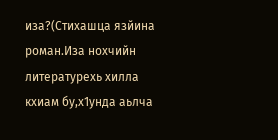иза?(Стихашца язйина роман.Иза нохчийн литературехь хилла кхиам бу,х1унда аьлча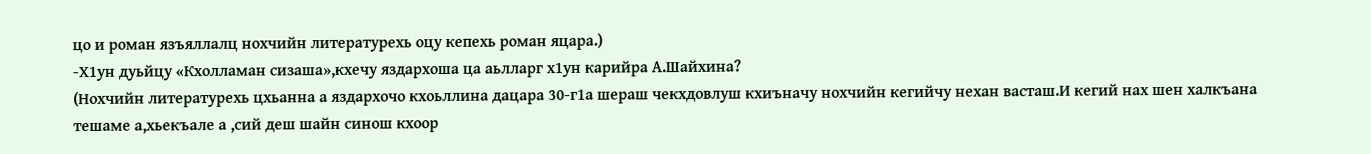цо и роман язъяллалц нохчийн литературехь оцу кепехь роман яцара.)
-Х1ун дуьйцу «Кхолламан сизаша»,кхечу яздархоша ца аьлларг х1ун карийра А.Шайхина?
(Нохчийн литературехь цхьанна а яздархочо кхоьллина дацара 30-г1а шераш чекхдовлуш кхиъначу нохчийн кегийчу нехан васташ.И кегий нах шен халкъана тешаме а,хьекъале а ,сий деш шайн синош кхоор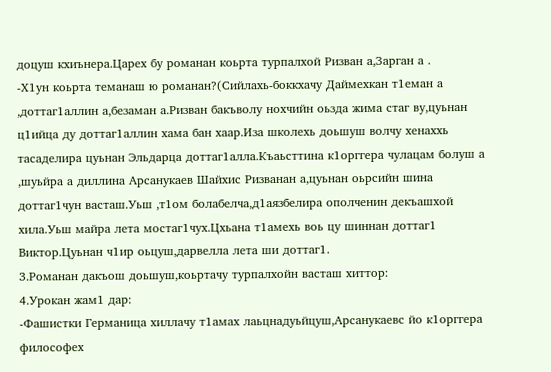доцуш кхиънера.Царех бу романан коьрта турпалхой Ризван а,Зарган а .
-Х1ун коьрта теманаш ю романан?(Сийлахь-боккхачу Даймехкан т1еман а ,доттаг1аллин а,безаман а.Ризван бакъволу нохчийн оьзда жима стаг ву,цуьнан ц1ийца ду доттаг1аллин хама бан хаар.Иза школехь доьшуш волчу хенаххь тасаделира цуьнан Эльдарца доттаг1алла.Къаьсттина к1орггера чулацам болуш а ,шуьйра а диллина Арсанукаев Шайхис Ризванан а,цуьнан оьрсийн шина доттаг1чун васташ.Уьш ,т1ом болабелча,д1аязбелира ополченин декъашхой хила.Уьш майра лета мостаг1чух.Цхьана т1амехь воь цу шиннан доттаг1 Виктор.Цуьнан ч1ир оьцуш,дарвелла лета ши доттаг1.
3.Романан дакъош доьшуш,коьртачу турпалхойн васташ хиттор:
4.Урокан жам1 дар:
-Фашистки Германица хиллачу т1амах лаьцнадуьйцуш,Арсанукаевс йо к1орггера философех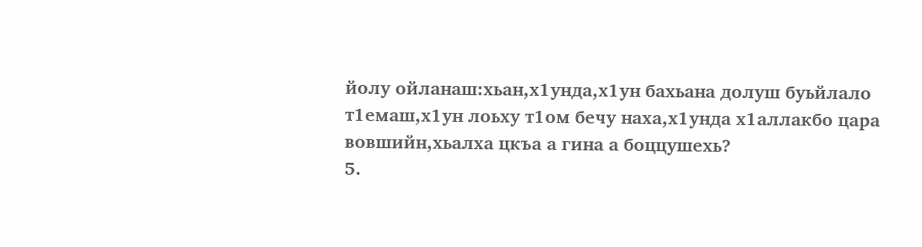йолу ойланаш:хьан,х1унда,х1ун бахьана долуш буьйлало т1емаш,х1ун лоьху т1ом бечу наха,х1унда х1аллакбо цара вовшийн,хьалха цкъа а гина а боццушехь?
5.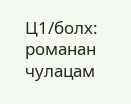Ц1/болх: романан чулацам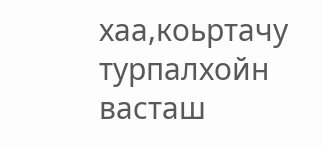хаа,коьртачу турпалхойн васташ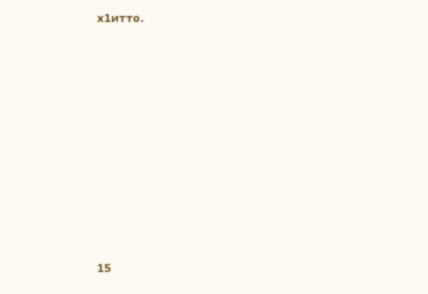х1итто.










15